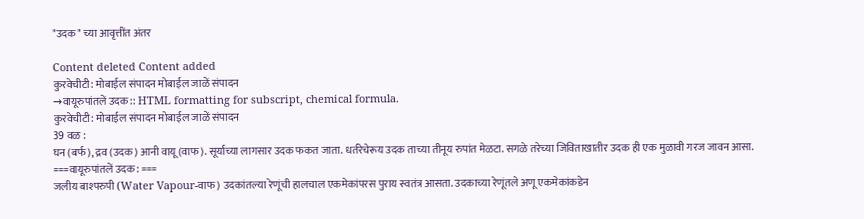"उदक" च्या आवृत्तींत अंतर

Content deleted Content added
कुरवेचीटी: मोबाईल संपादन मोबाईल जाळें संपादन
→वायूरुपांतलें उदक:: HTML formatting for subscript, chemical formula.
कुरवेचीटी: मोबाईल संपादन मोबाईल जाळें संपादन
39 वळ :
घन (बर्फ), द्रव (उदक) आनी वायू (वाफ). सूर्याच्या लागसार उदक फकत जाता. धर्तरेचेरूय उदक ताच्या तीनूय रुपांत मेळटा. सगळे तरेच्या जिविताखातीर उदक ही एक मुळावी गरज जावन आसा.
===वायूरुपांतलें उदक: ===
जलीय बाश्परुपी (Water Vapour-वाफ) उदकांतल्या रेणूंची हालचाल एकमेकांपरस पुराय स्वतंत्र आसता. उदकाच्या रेणूंतले अणू एकमेकांकडेन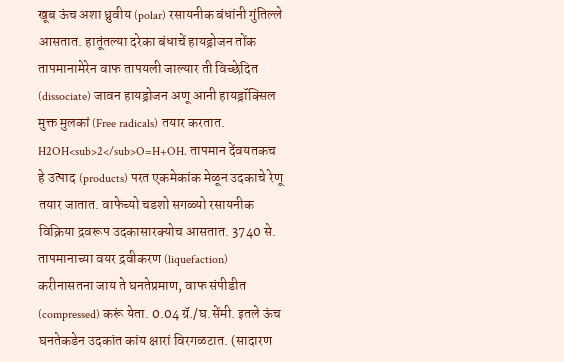खूब ऊंच अशा ध्रुवीय (polar) रसायनीक बंधांनी गुंतिल्ले आसतात. हातूंतल्या दरेका बंधाचें हायड्रोजन तोंक तापमानामेरेन वाफ तापयली जाल्यार ती विच्छेदित (dissociate) जावन हायड्रोजन अणू आनी हायड्रॉक्सिल मुक्त मुलकां (Free radicals) तयार करतात. H2OH<sub>2</sub>O=H+OH. तापमान देंवयतकच हे उत्पाद (products) परत एकमेकांक मेळून उदकाचे रेणू तयार जातात. वाफेच्यो चडशो सगळ्यो रसायनीक विक्रिया द्रवरूप उदकासारक्योच आसतात. 3740 से. तापमानाच्या वयर द्रवीकरण (liquefaction) करीनासतना जाय ते घनतेप्रमाण, वाफ संपीडीत (compressed) करूं येता. 0.04 ग्रॅ./घ.सेंमी. इतले ऊंच घनतेकडेन उदकांत कांय क्षारां विरगळटात. (सादारण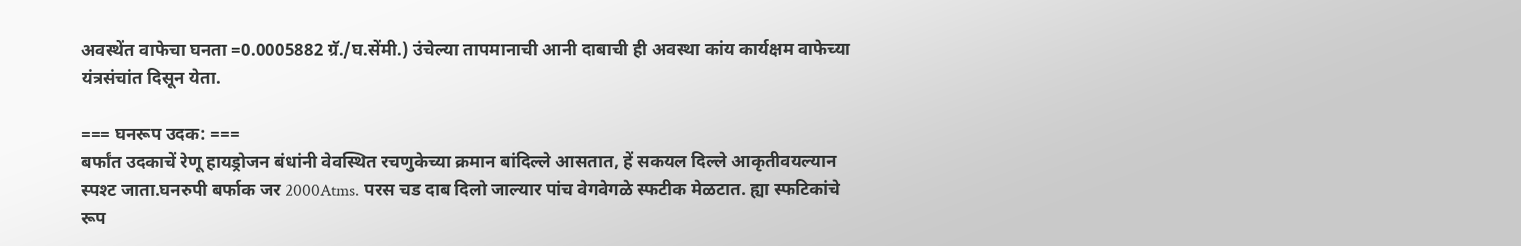अवस्थेंत वाफेचा घनता =0.0005882 ग्रॅ./घ.सेंमी.) उंचेल्या तापमानाची आनी दाबाची ही अवस्था कांय कार्यक्षम वाफेच्या यंत्रसंचांत दिसून येता.

=== घनरूप उदक: ===
बर्फांत उदकाचें रेणू हायड्रोजन बंधांनी वेवस्थित रचणुकेच्या क्रमान बांदिल्ले आसतात, हें सकयल दिल्ले आकृतीवयल्यान स्पश्ट जाता.घनरुपी बर्फाक जर 2000Atms. परस चड दाब दिलो जाल्यार पांच वेगवेगळे स्फटीक मेळटात. ह्या स्फटिकांचे रूप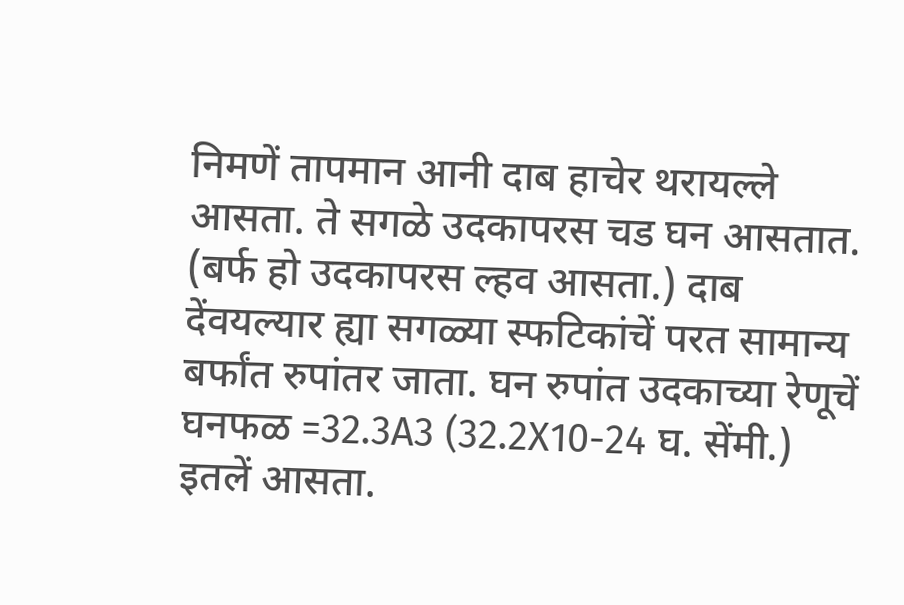निमणें तापमान आनी दाब हाचेर थरायल्ले आसता. ते सगळे उदकापरस चड घन आसतात. (बर्फ हो उदकापरस ल्हव आसता.) दाब देंवयल्यार ह्या सगळ्या स्फटिकांचें परत सामान्य बर्फांत रुपांतर जाता. घन रुपांत उदकाच्या रेणूचें घनफळ =32.3A3 (32.2X10-24 घ. सेंमी.) इतलें आसता.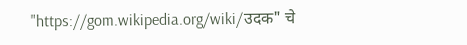"https://gom.wikipedia.org/wiki/उदक" चे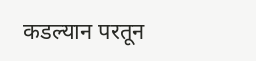कडल्यान परतून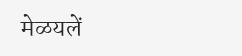मेळयलें